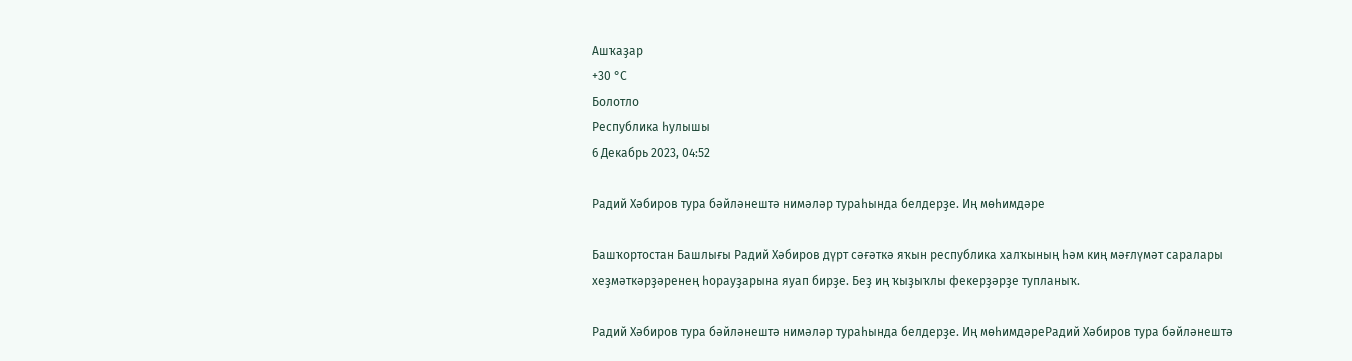Ашҡаҙар
+30 °С
Болотло
Республика һулышы
6 Декабрь 2023, 04:52

Радий Хәбиров тура бәйләнештә нимәләр тураһында белдерҙе. Иң мөһимдәре

Башҡортостан Башлығы Радий Хәбиров дүрт сәғәткә яҡын республика халҡының һәм киң мәғлүмәт саралары хеҙмәткәрҙәренең һорауҙарына яуап бирҙе. Беҙ иң ҡыҙыҡлы фекерҙәрҙе тупланыҡ.

Радий Хәбиров тура бәйләнештә нимәләр тураһында белдерҙе. Иң мөһимдәреРадий Хәбиров тура бәйләнештә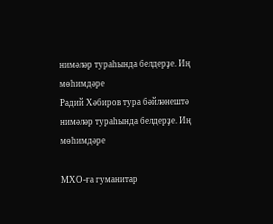нимәләр тураһында белдерҙе. Иң мөһимдәре
Радий Хәбиров тура бәйләнештә нимәләр тураһында белдерҙе. Иң мөһимдәре

МХО-ға гуманитар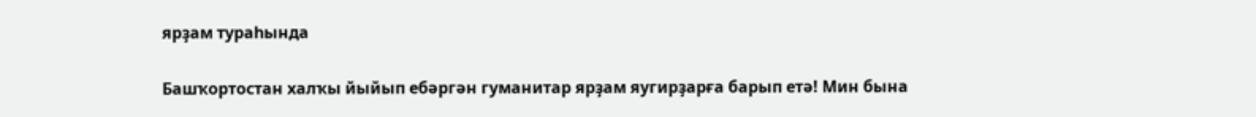ярҙам тураһында

Башҡортостан халҡы йыйып ебәргән гуманитар ярҙам яугирҙарға барып етә! Мин бына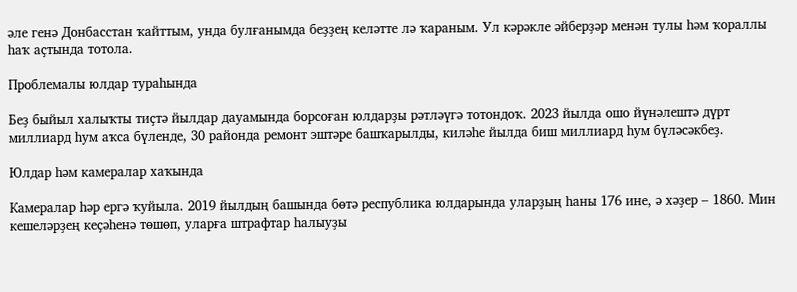әле генә Донбасстан ҡайттым, унда булғанымда беҙҙең келәтте лә ҡараным. Ул кәрәкле әйберҙәр менән тулы һәм ҡораллы һаҡ аҫтында тотола.

Проблемалы юлдар тураһында

Беҙ быйыл халыҡты тиҫтә йылдар дауамында борсоған юлдарҙы рәтләүгә тотондоҡ. 2023 йылда ошо йүнәлештә дүрт миллиард һум аҡса бүленде, 30 районда ремонт эштәре башҡарылды, киләһе йылда биш миллиард һум бүләсәкбеҙ.

Юлдар һәм камералар хаҡында

Камералар һәр ергә ҡуйыла. 2019 йылдың башында бөтә республика юлдарында уларҙың һаны 176 ине, ә хәҙер – 1860. Мин кешеләрҙең кеҫәһенә төшөп, уларға штрафтар һалыуҙы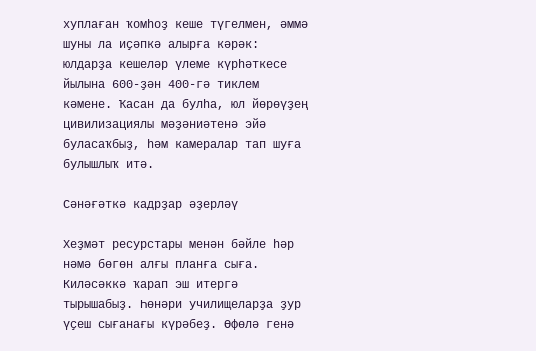хуплаған ҡомһоҙ кеше түгелмен, әммә шуны ла иҫәпкә алырға кәрәк: юлдарҙа кешеләр үлеме күрһәткесе йылына 600-ҙән 400-гә тиклем кәмене. Ҡасан да булһа, юл йөрөүҙең цивилизациялы мәҙәниәтенә эйә буласаҡбыҙ, һәм камералар тап шуға булышлыҡ итә.

Сәнәғәткә кадрҙар әҙерләү

Хеҙмәт ресурстары менән бәйле һәр нәмә бөгөн алғы планға сыға. Киләсәккә ҡарап эш итергә тырышабыҙ. Һөнәри училищеларҙа ҙур үҫеш сығанағы күрәбеҙ. Өфөлә генә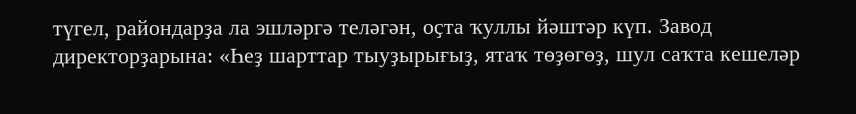түгел, райондарҙа ла эшләргә теләгән, оҫта ҡуллы йәштәр күп. Завод директорҙарына: «Һеҙ шарттар тыуҙырығыҙ, ятаҡ төҙөгөҙ, шул саҡта кешеләр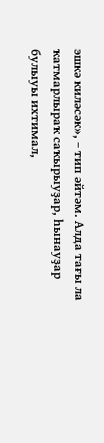эшкә киләсәк», – тип әйтәм. Алда тағы ла ҡатмарлыраҡ саҡырыуҙар, һынауҙар булыуы ихтимал,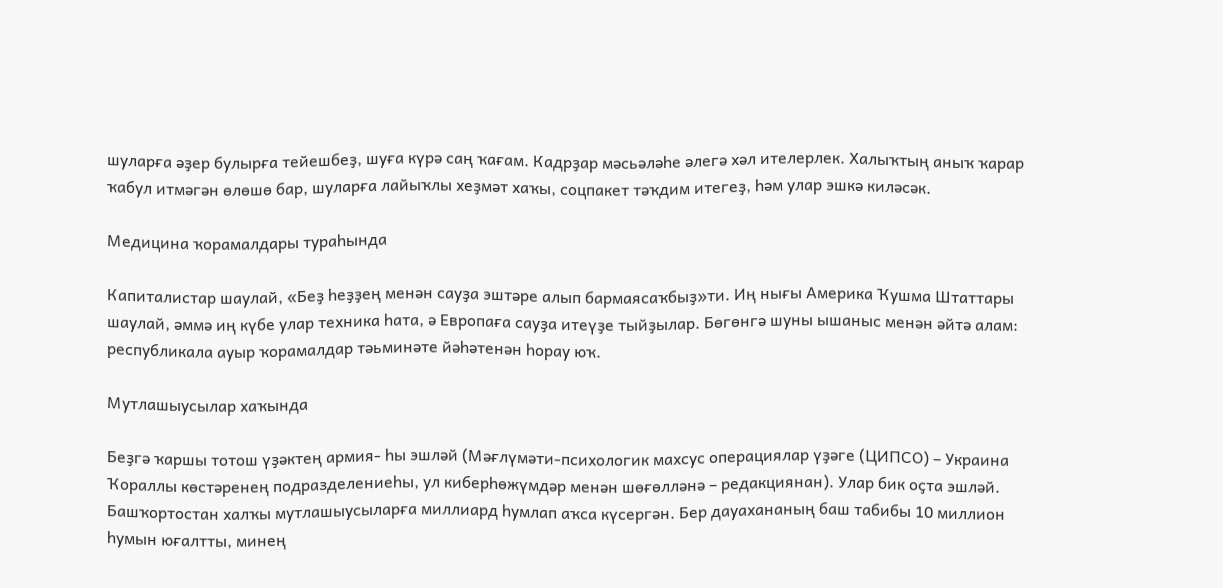шуларға әҙер булырға тейешбеҙ, шуға күрә саң ҡағам. Кадрҙар мәсьәләһе әлегә хәл ителерлек. Халыҡтың аныҡ ҡарар ҡабул итмәгән өлөшө бар, шуларға лайыҡлы хеҙмәт хаҡы, соцпакет тәҡдим итегеҙ, һәм улар эшкә киләсәк.

Медицина ҡорамалдары тураһында

Капиталистар шаулай, «Беҙ һеҙҙең менән сауҙа эштәре алып бармаясаҡбыҙ»ти. Иң нығы Америка Ҡушма Штаттары шаулай, әммә иң күбе улар техника һата, ә Европаға сауҙа итеүҙе тыйҙылар. Бөгөнгә шуны ышаныс менән әйтә алам: республикала ауыр ҡорамалдар тәьминәте йәһәтенән һорау юҡ.

Мутлашыусылар хаҡында

Беҙгә ҡаршы тотош үҙәктең армия- һы эшләй (Мәғлүмәти-психологик махсус операциялар үҙәге (ЦИПСО) – Украина Ҡораллы көстәренең подразделениеһы, ул киберһөжүмдәр менән шөғөлләнә – редакциянан). Улар бик оҫта эшләй. Башҡортостан халҡы мутлашыусыларға миллиард һумлап аҡса күсергән. Бер дауахананың баш табибы 10 миллион һумын юғалтты, минең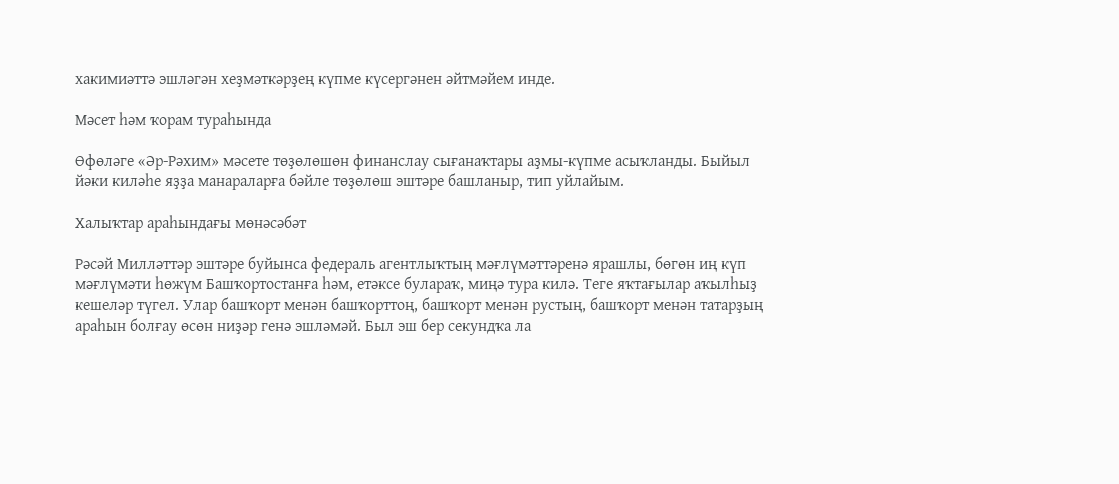хакимиәттә эшләгән хеҙмәткәрҙең күпме күсергәнен әйтмәйем инде.

Мәсет һәм ҡорам тураһында

Өфөләге «Әр-Рәхим» мәсете төҙөлөшөн финанслау сығанаҡтары аҙмы-күпме асыҡланды. Быйыл йәки киләһе яҙҙа манараларға бәйле төҙөлөш эштәре башланыр, тип уйлайым.

Халыҡтар араһындағы мөнәсәбәт

Рәсәй Милләттәр эштәре буйынса федераль агентлыҡтың мәғлүмәттәренә ярашлы, бөгөн иң күп мәғлүмәти һөжүм Башҡортостанға һәм, етәксе булараҡ, миңә тура килә. Теге яҡтағылар аҡылһыҙ кешеләр түгел. Улар башҡорт менән башҡорттоң, башҡорт менән рустың, башҡорт менән татарҙың араһын болғау өсөн ниҙәр генә эшләмәй. Был эш бер секундҡа ла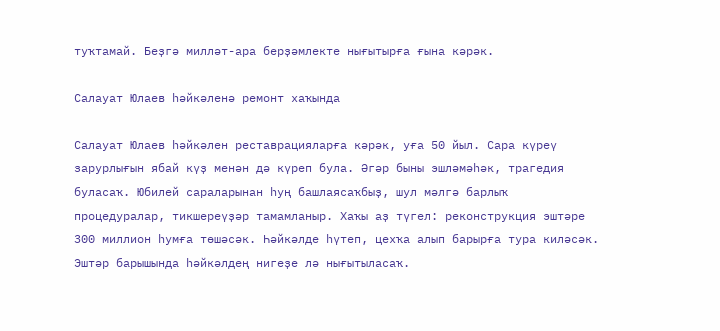туҡтамай. Беҙгә милләт-ара берҙәмлекте нығытырға ғына кәрәк.

Салауат Юлаев һәйкәленә ремонт хаҡында

Салауат Юлаев һәйкәлен реставрацияларға кәрәк, уға 50 йыл. Сара күреү зарурлығын ябай күҙ менән дә күреп була. Әгәр быны эшләмәһәк, трагедия буласаҡ. Юбилей сараларынан һуң башлаясаҡбыҙ, шул мәлгә барлыҡ процедуралар, тикшереүҙәр тамамланыр. Хаҡы аҙ түгел: реконструкция эштәре 300 миллион һумға төшәсәк. Һәйкәлде һүтеп, цехҡа алып барырға тура киләсәк. Эштәр барышында һәйкәлдең нигеҙе лә нығытыласаҡ.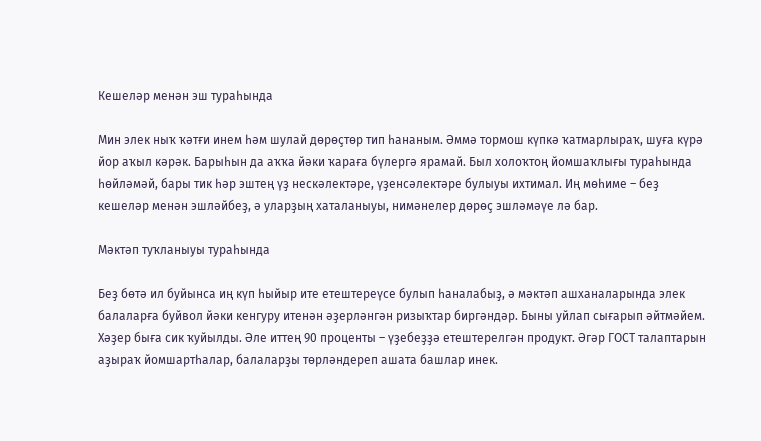Кешеләр менән эш тураһында

Мин элек ныҡ ҡәтғи инем һәм шулай дөрөҫтөр тип һананым. Әммә тормош күпкә ҡатмарлыраҡ, шуға күрә йор аҡыл кәрәк. Барыһын да аҡҡа йәки ҡараға бүлергә ярамай. Был холоҡтоң йомшаҡлығы тураһында һөйләмәй, бары тик һәр эштең үҙ нескәлектәре, үҙенсәлектәре булыуы ихтимал. Иң мөһиме – беҙ кешеләр менән эшләйбеҙ, ә уларҙың хаталаныуы, нимәнелер дөрөҫ эшләмәүе лә бар.

Мәктәп туҡланыуы тураһында

Беҙ бөтә ил буйынса иң күп һыйыр ите етештереүсе булып һаналабыҙ, ә мәктәп ашханаларында элек балаларға буйвол йәки кенгуру итенән әҙерләнгән ризыҡтар биргәндәр. Быны уйлап сығарып әйтмәйем. Хәҙер быға сик ҡуйылды. Әле иттең 90 проценты – үҙебеҙҙә етештерелгән продукт. Әгәр ГОСТ талаптарын аҙыраҡ йомшартһалар, балаларҙы төрләндереп ашата башлар инек.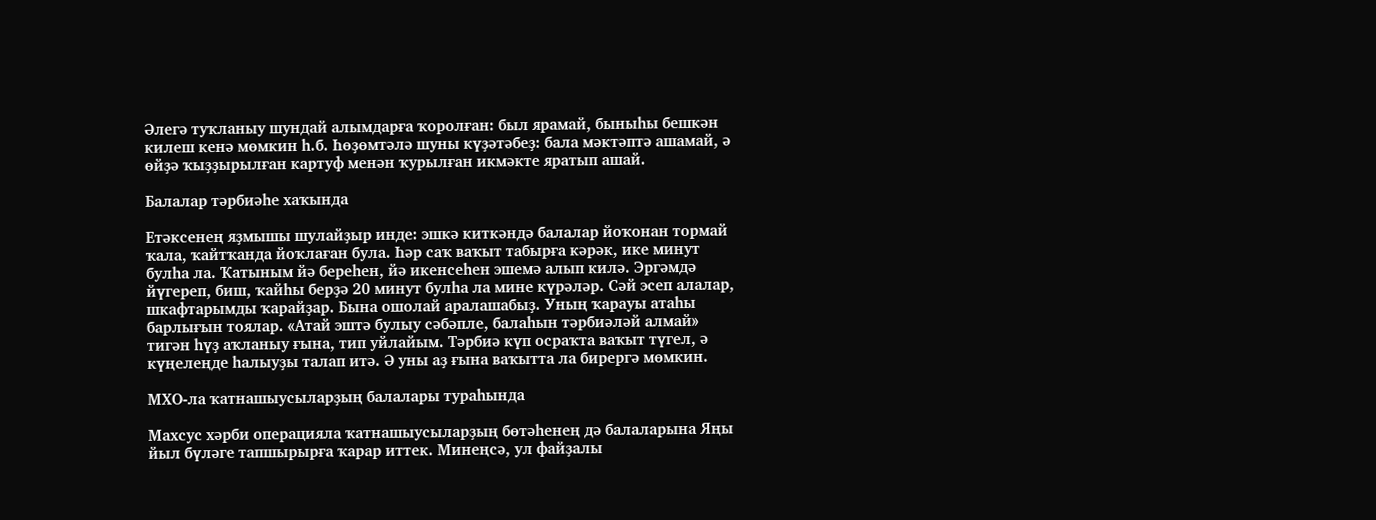Әлегә туҡланыу шундай алымдарға ҡоролған: был ярамай, быныһы бешкән килеш кенә мөмкин һ.б. Һөҙөмтәлә шуны күҙәтәбеҙ: бала мәктәптә ашамай, ә өйҙә ҡыҙҙырылған картуф менән ҡурылған икмәкте яратып ашай.

Балалар тәрбиәһе хаҡында

Етәксенең яҙмышы шулайҙыр инде: эшкә киткәндә балалар йоҡонан тормай ҡала, ҡайтҡанда йоҡлаған була. Һәр саҡ ваҡыт табырға кәрәк, ике минут булһа ла. Ҡатыным йә береһен, йә икенсеһен эшемә алып килә. Эргәмдә йүгереп, биш, ҡайһы берҙә 20 минут булһа ла мине күрәләр. Сәй эсеп алалар, шкафтарымды ҡарайҙар. Бына ошолай аралашабыҙ. Уның ҡарауы атаһы барлығын тоялар. «Атай эштә булыу сәбәпле, балаһын тәрбиәләй алмай» тигән һүҙ аҡланыу ғына, тип уйлайым. Тәрбиә күп осраҡта ваҡыт түгел, ә күңелеңде һалыуҙы талап итә. Ә уны аҙ ғына ваҡытта ла бирергә мөмкин.

МХО-ла ҡатнашыусыларҙың балалары тураһында

Махсус хәрби операцияла ҡатнашыусыларҙың бөтәһенең дә балаларына Яңы йыл бүләге тапшырырға ҡарар иттек. Минеңсә, ул файҙалы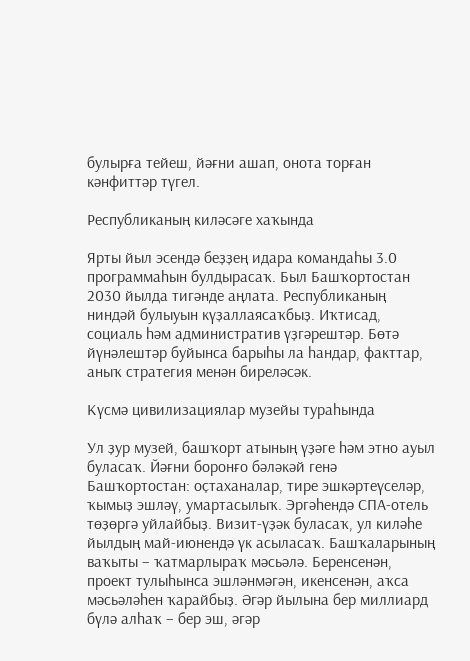булырға тейеш, йәғни ашап, онота торған кәнфиттәр түгел.

Республиканың киләсәге хаҡында

Ярты йыл эсендә беҙҙең идара командаһы 3.0 программаһын булдырасаҡ. Был Башҡортостан 2030 йылда тигәнде аңлата. Республиканың ниндәй булыуын күҙаллаясаҡбыҙ. Иҡтисад, социаль һәм административ үҙгәрештәр. Бөтә йүнәлештәр буйынса барыһы ла һандар, факттар, аныҡ стратегия менән биреләсәк.

Күсмә цивилизациялар музейы тураһында

Ул ҙур музей, башҡорт атының үҙәге һәм этно ауыл буласаҡ. Йәғни боронғо бәләкәй генә Башҡортостан: оҫтаханалар, тире эшкәртеүселәр, ҡымыҙ эшләү, умартасылыҡ. Эргәһендә СПА-отель төҙөргә уйлайбыҙ. Визит-үҙәк буласаҡ, ул киләһе йылдың май-июнендә үк асыласаҡ. Башҡаларының ваҡыты – ҡатмарлыраҡ мәсьәлә. Беренсенән, проект тулыһынса эшләнмәгән, икенсенән, аҡса мәсьәләһен ҡарайбыҙ. Әгәр йылына бер миллиард бүлә алһаҡ – бер эш, әгәр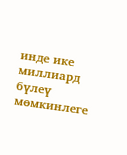инде ике миллиард бүлеү мөмкинлеге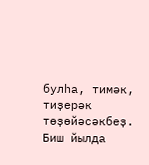булһа, тимәк, тиҙерәк төҙөйәсәкбеҙ. Биш йылда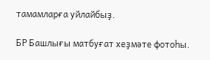тамамларға уйлайбыҙ.

БР Башлығы матбуғат хеҙмәте фотоһы.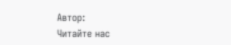Автор:
Читайте нас